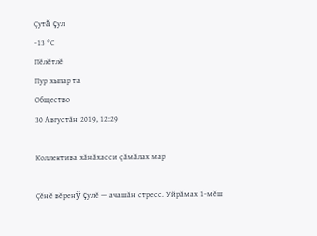Çутă çул
-13 °С
Пӗлӗтлӗ
Пур хыпар та
Общество
30 Августӑн 2019, 12:29

Коллектива хăнăхасси çăмăлах мар

Çĕнĕ вĕренÿ çулĕ — ачашăн стресс. Уйрăмах 1-мĕш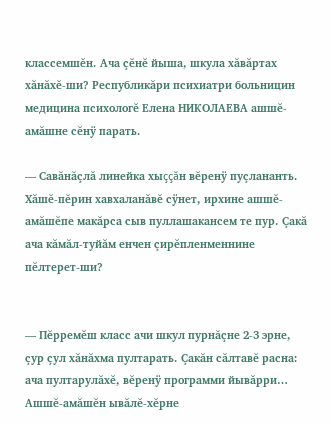классемшĕн. Ача çĕнĕ йыша, шкула хăвăртах хăнăхĕ-ши? Республикăри психиатри больницин медицина психологĕ Елена НИКОЛАЕВА ашшĕ-амăшне сĕнÿ парать.

— Савăнăçлă линейка хыççăн вĕренÿ пуçлананть. Хăшĕ-пĕрин хавхаланăвĕ сÿнет, ирхине ашшĕ-амăшĕпе макăрса сыв пуллашакансем те пур. Çакă ача кăмăл-туйăм енчен çирĕпленменнине пĕлтерет-ши?


— Пĕрремĕш класс ачи шкул пурнăçне 2-3 эрне, çур çул хăнăхма пултарать. Çакăн сăлтавĕ расна: ача пултарулăхĕ, вĕренÿ программи йывăрри… Ашшĕ-амăшĕн ывăлĕ-хĕрне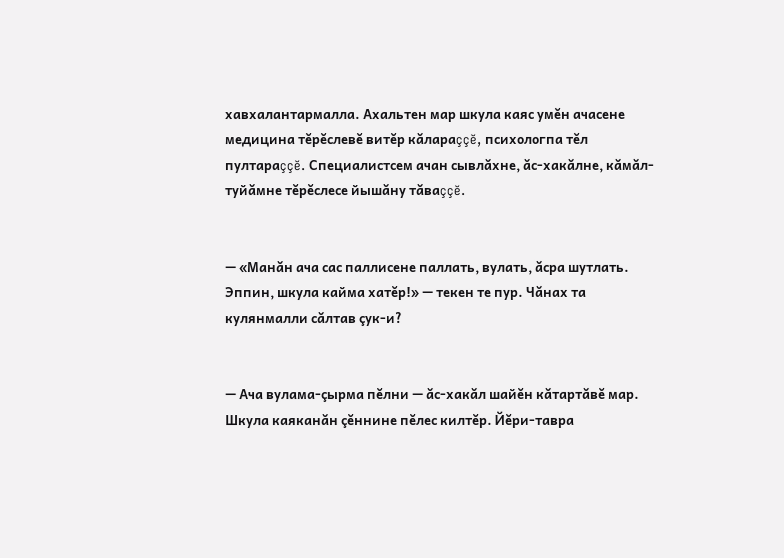хавхалантармалла. Ахальтен мар шкула каяс умĕн ачасене медицина тĕрĕслевĕ витĕр кăлараççĕ, психологпа тĕл пултараççĕ. Специалистсем ачан сывлăхне, ăс-хакăлне, кăмăл-туйăмне тĕрĕслесе йышăну тăваççĕ.


— «Манăн ача сас паллисене паллать, вулать, ăсра шутлать. Эппин, шкула кайма хатĕр!» — текен те пур. Чăнах та кулянмалли сăлтав çук-и?


— Ача вулама-çырма пĕлни — ăс-хакăл шайĕн кăтартăвĕ мар. Шкула каяканăн çĕннине пĕлес килтĕр. Йĕри-тавра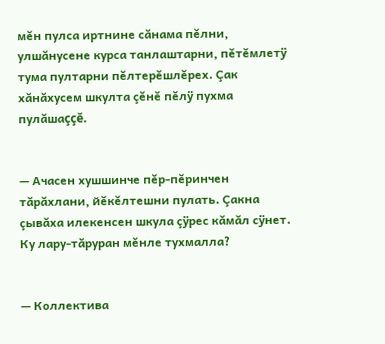мĕн пулса иртнине сăнама пĕлни, улшăнусене курса танлаштарни, пĕтĕмлетÿ тума пултарни пĕлтерĕшлĕрех. Çак хăнăхусем шкулта çĕнĕ пĕлÿ пухма пулăшаççĕ.


— Ачасен хушшинче пĕр-пĕринчен тăрăхлани, йĕкĕлтешни пулать. Çакна çывăха илекенсен шкула çÿрес кăмăл сÿнет. Ку лару-тăруран мĕнле тухмалла?


— Коллектива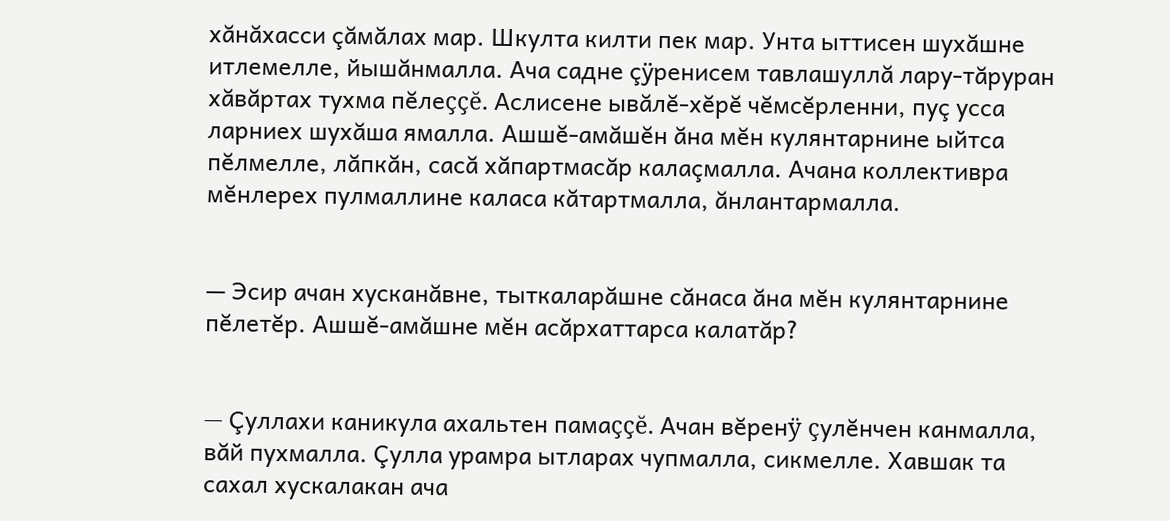хăнăхасси çăмăлах мар. Шкулта килти пек мар. Унта ыттисен шухăшне итлемелле, йышăнмалла. Ача садне çÿренисем тавлашуллă лару-тăруран хăвăртах тухма пĕлеççĕ. Аслисене ывăлĕ-хĕрĕ чĕмсĕрленни, пуç усса ларниех шухăша ямалла. Ашшĕ-амăшĕн ăна мĕн кулянтарнине ыйтса пĕлмелле, лăпкăн, сасă хăпартмасăр калаçмалла. Ачана коллективра мĕнлерех пулмаллине каласа кăтартмалла, ăнлантармалла.


— Эсир ачан хусканăвне, тыткаларăшне сăнаса ăна мĕн кулянтарнине пĕлетĕр. Ашшĕ-амăшне мĕн асăрхаттарса калатăр?


— Çуллахи каникула ахальтен памаççĕ. Ачан вĕренÿ çулĕнчен канмалла, вăй пухмалла. Çулла урамра ытларах чупмалла, сикмелле. Хавшак та сахал хускалакан ача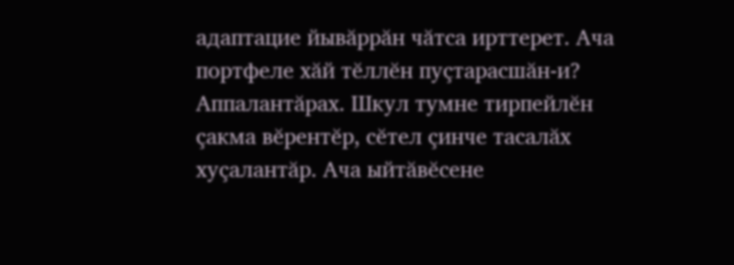адаптацие йывăррăн чăтса ирттерет. Ача портфеле хăй тĕллĕн пуçтарасшăн-и? Аппалантăрах. Шкул тумне тирпейлĕн çакма вĕрентĕр, сĕтел çинче тасалăх хуçалантăр. Ача ыйтăвĕсене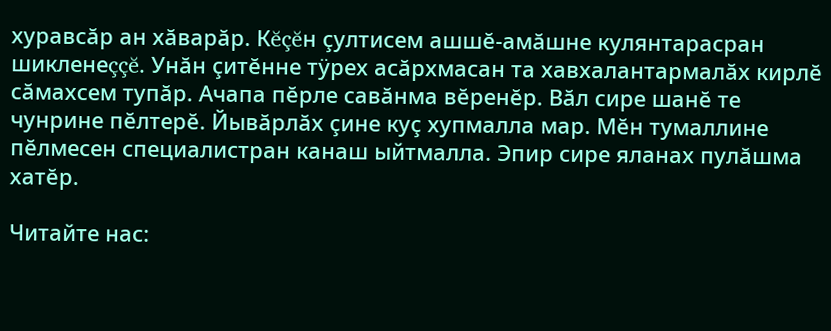хуравсăр ан хăварăр. Кĕçĕн çултисем ашшĕ-амăшне кулянтарасран шикленеççĕ. Унăн çитĕнне тÿрех асăрхмасан та хавхалантармалăх кирлĕ сăмахсем тупăр. Ачапа пĕрле савăнма вĕренĕр. Вăл сире шанĕ те чунрине пĕлтерĕ. Йывăрлăх çине куç хупмалла мар. Мĕн тумаллине пĕлмесен специалистран канаш ыйтмалла. Эпир сире яланах пулăшма хатĕр.

Читайте нас: